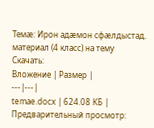Темæ: Ирон адæмон сфæлдыстад.
материал (4 класс) на тему
Скачать:
Вложение | Размер |
---|---|
temae.docx | 624.08 КБ |
Предварительный просмотр: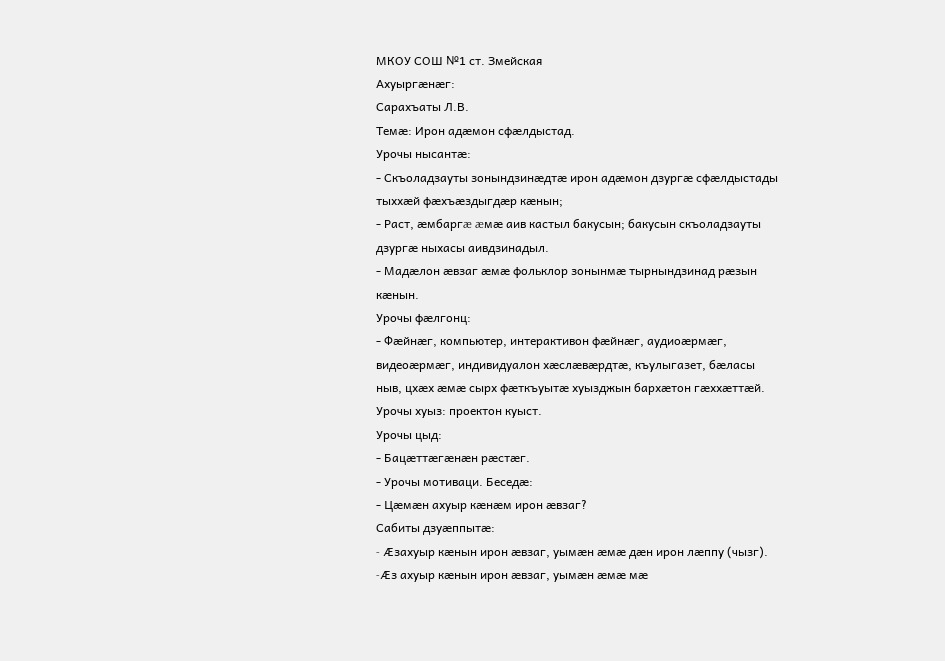МКОУ СОШ №1 ст. Змейская
Ахуыргæнæг:
Сарахъаты Л.В.
Темæ: Ирон адæмон сфæлдыстад.
Урочы нысантæ:
- Скъоладзауты зонындзинæдтæ ирон адæмон дзургæ сфæлдыстады тыххæй фæхъæздыгдæр кæнын;
- Раст, æмбаргæ æмæ аив кастыл бакусын; бакусын скъоладзауты дзургæ ныхасы аивдзинадыл.
- Мадæлон æвзаг æмæ фольклор зонынмæ тырнындзинад рæзын кæнын.
Урочы фæлгонц:
- Фæйнæг, компьютер, интерактивон фæйнæг, аудиоæрмæг, видеоæрмæг, индивидуалон хæслæвæрдтæ, къулыгазет, бæласы ныв, цхæх æмæ сырх фæткъуытæ хуызджын бархæтон гæххæттæй.
Урочы хуыз: проектон куыст.
Урочы цыд:
- Бацæттæгæнæн рæстæг.
- Урочы мотиваци. Беседæ:
- Цæмæн ахуыр кæнæм ирон æвзаг?
Сабиты дзуæппытæ:
- Æзахуыр кæнын ирон æвзаг, уымæн æмæ дæн ирон лæппу (чызг).
-Æз ахуыр кæнын ирон æвзаг, уымæн æмæ мæ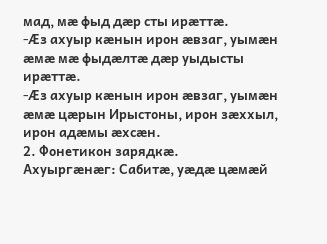мад, мæ фыд дæр сты ирæттæ.
-Æз ахуыр кæнын ирон æвзаг, уымæн æмæ мæ фыдæлтæ дæр уыдысты ирæттæ.
-Æз ахуыр кæнын ирон æвзаг, уымæн æмæ цæрын Ирыстоны, ирон зæххыл, ирон адæмы æхсæн.
2. Фонетикон зарядкæ.
Ахуыргæнæг: Сабитæ, уæдæ цæмæй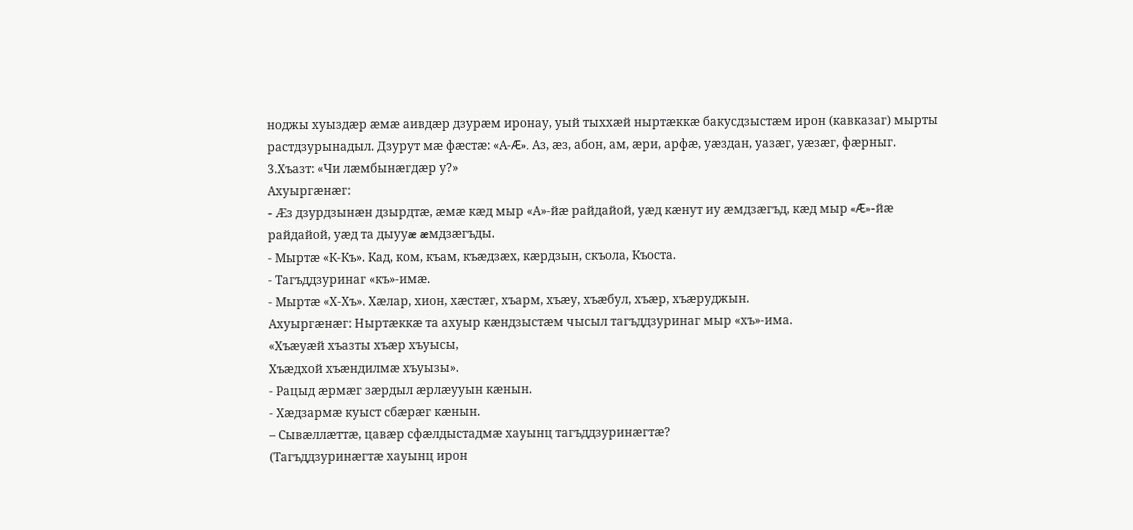ноджы хуыздæр æмæ аивдæр дзурæм иронау, уый тыххæй ныртæккæ бакусдзыстæм ирон (кавказаг) мырты растдзурынадыл. Дзурут мæ фæстæ: «А-Æ». Аз, æз, абон, ам, æри, арфæ, уæздан, уазæг, уæзæг, фæрныг.
3.Хъазт: «Чи лæмбынæгдæр у?»
Ахуыргæнæг:
- Æз дзурдзынæн дзырдтæ, æмæ кæд мыр «А»-йæ райдайой, уæд кæнут иу æмдзæгъд, кæд мыр «Æ»-йæ райдайой, уæд та дыууæ æмдзæгъды.
- Мыртæ «К-Къ». Кад, ком, къам, къæдзæх, кæрдзын, скъола, Къоста.
- Тагъддзуринаг «къ»-имæ.
- Мыртæ «Х-Хъ». Хæлар, хион, хæстæг, хъарм, хъæу, хъæбул, хъæр, хъæруджын.
Ахуыргæнæг: Ныртæккæ та ахуыр кæндзыстæм чысыл тагъддзуринаг мыр «хъ»-има.
«Хъæуæй хъазты хъæр хъуысы,
Хъæдхой хъæндилмæ хъуызы».
- Рацыд æрмæг зæрдыл æрлæууын кæнын.
- Хæдзармæ куыст сбæрæг кæнын.
– Сывæллæттæ, цавæр сфæлдыстадмæ хауынц тагъддзуринæгтæ?
(Тагъддзуринæгтæ хауынц ирон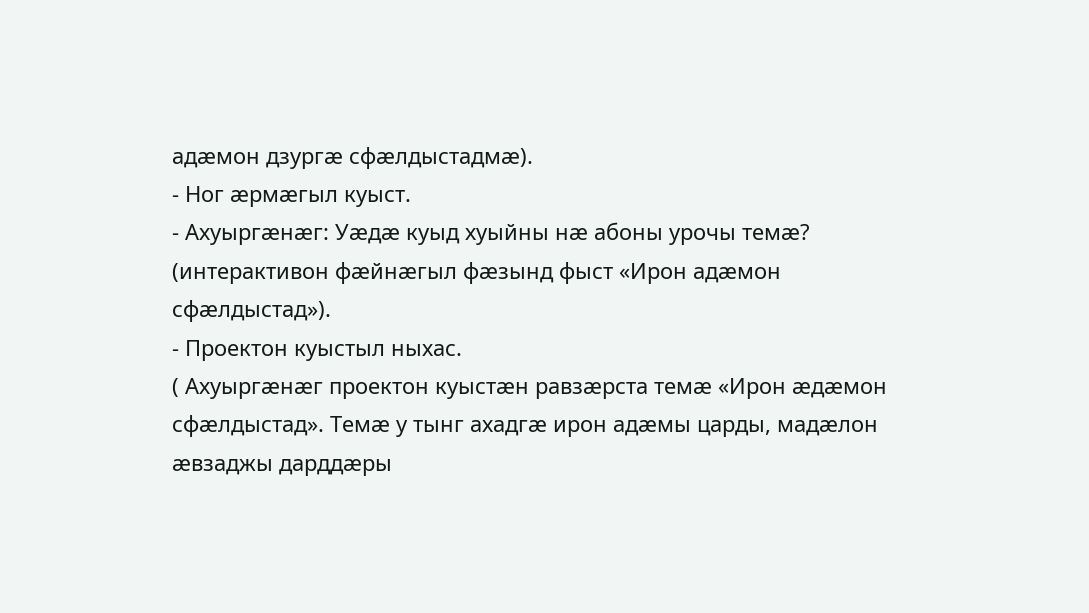адæмон дзургæ сфæлдыстадмæ).
- Ног æрмæгыл куыст.
- Ахуыргæнæг: Уæдæ куыд хуыйны нæ абоны урочы темæ?
(интерактивон фæйнæгыл фæзынд фыст «Ирон адæмон сфæлдыстад»).
- Проектон куыстыл ныхас.
( Ахуыргæнæг проектон куыстæн равзæрста темæ «Ирон æдæмон сфæлдыстад». Темæ у тынг ахадгæ ирон адæмы царды, мадæлон æвзаджы дарддæры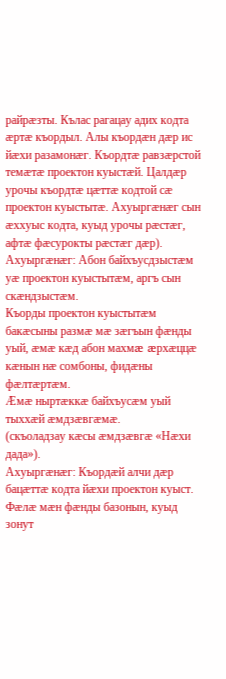райрæзты. Кълас рагацау адих кодта æртæ къордыл. Алы къордæн дæр ис йæхи разамонæг. Къордтæ равзæрстой темæтæ проектон куыстæй. Цалдæр урочы къордтæ цæттæ кодтой сæ проектон куыстытæ. Ахуыргæнæг сын æххуыс кодта, куыд урочы рæстæг, афтæ фæсурокты рæстæг дæр).
Ахуыргæнæг: Абон байхъусдзыстæм уæ проектон куыстытæм, аргъ сын скæндзыстæм.
Къорды проектон куыстытæм бакæсыны размæ мæ зæгъын фæнды уый, æмæ кæд абон махмæ æрхæццæ кæнын нæ сомбоны, фидæны фæлтæртæм.
Æмæ ныртæккæ байхъусæм уый тыххæй æмдзæвгæмæ.
(скъоладзау кæсы æмдзæвгæ «Нæхи дада»).
Ахуыргæнæг: Къордæй алчи дæр бацæттæ кодта йæхи проектон куыст. Фæлæ мæн фæнды базонын, куыд зонут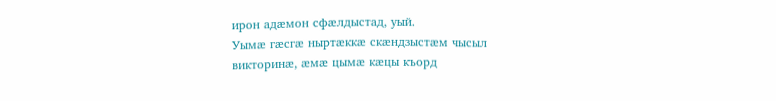ирон адæмон сфæлдыстад, уый.
Уымæ гæсгæ ныртæккæ скæндзыстæм чысыл викторинæ, æмæ цымæ кæцы къорд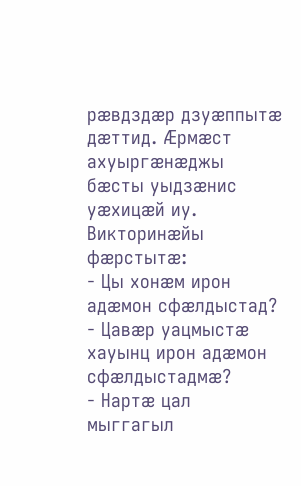рæвдздæр дзуæппытæ дæттид. Æрмæст ахуыргæнæджы бæсты уыдзæнис уæхицæй иу.
Викторинæйы фæрстытæ:
- Цы хонæм ирон адæмон сфæлдыстад?
- Цавæр уацмыстæ хауынц ирон адæмон сфæлдыстадмæ?
- Нартæ цал мыггагыл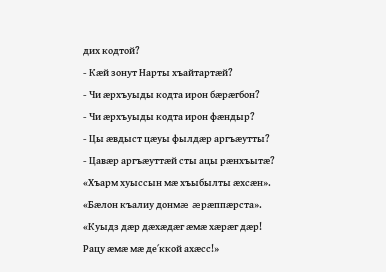дих кодтой?
- Кæй зонут Нарты хъайтартæй?
- Чи æрхъуыды кодта ирон бæрæгбон?
- Чи æрхъуыды кодта ирон фæндыр?
- Цы æвдыст цæуы фылдæр аргъæутты?
- Цавæр аргъæуттæй сты ацы рæнхъытæ?
«Хъарм хуыссын мæ хъыбылты æхсæн».
«Бæлон къалиу донмæ æрæппæрста».
«Куыдз дæр дæхæдæг æмæ хæрæг дæр! Рацу æмæ мæ де΄ккой ахæсс!»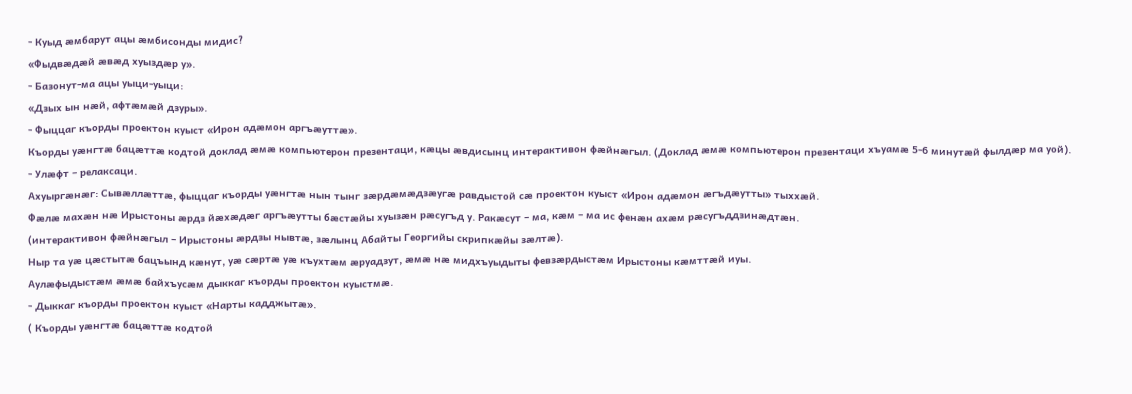- Куыд æмбарут ацы æмбисонды мидис?
«Фыдвæдæй æвæд хуыздæр у».
- Базонут-ма ацы уыци-уыци:
«Дзых ын нæй, афтæмæй дзуры».
- Фыццаг къорды проектон куыст «Ирон адæмон аргъæуттæ».
Къорды уæнгтæ бацæттæ кодтой доклад æмæ компьютерон презентаци, кæцы æвдисынц интерактивон фæйнæгыл. (Доклад æмæ компьютерон презентаци хъуамæ 5-6 минутæй фылдæр ма уой).
- Улæфт – релаксаци.
Ахуыргæнæг: Сывæллæттæ, фыццаг къорды уæнгтæ нын тынг зæрдæмæдзæугæ равдыстой сæ проектон куыст «Ирон адæмон æгъдæутты» тыххæй.
Фæлæ махæн нæ Ирыстоны æрдз йæхæдæг аргъæутты бæстæйы хуызæн рæсугъд у. Ракæсут – ма, кæм – ма ис фенæн ахæм рæсугъддзинæдтæн.
(интерактивон фæйнæгыл – Ирыстоны æрдзы нывтæ, зæлынц Абайты Георгийы скрипкæйы зæлтæ).
Ныр та уæ цæстытæ бацъынд кæнут, уæ сæртæ уæ къухтæм æруадзут, æмæ нæ мидхъуыдыты февзæрдыстæм Ирыстоны кæмттæй иуы.
Аулæфыдыстæм æмæ байхъусæм дыккаг къорды проектон куыстмæ.
- Дыккаг къорды проектон куыст «Нарты кадджытæ».
( Къорды уæнгтæ бацæттæ кодтой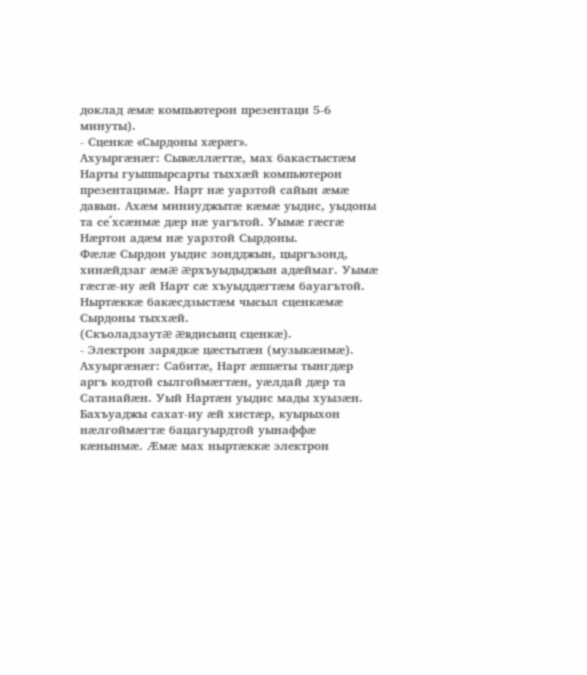доклад æмæ компьютерон презентаци 5-6 минуты).
- Сценкæ «Сырдоны хæрæг».
Ахуыргæнæг: Сывæллæттæ, мах бакастыстæм Нарты гуыппырсарты тыххæй компьютерон презентацимæ. Нарт нæ уарзтой сайын æмæ давын. Ахæм миниуджытæ кæмæ уыдис, уыдоны та се΄хсæнмæ дæр нæ уагътой. Уымæ гæсгæ Нæртон адæм нæ уарзтой Сырдоны.
Фæлæ Сырдон уыдис зондджын, цыргъзонд, хинæйдзаг æмæ æрхъуыдыджын адæймаг. Уымæ гæсгæ-иу æй Нарт сæ хъуыддæгтæм бауагътой. Ныртæккæ бакæсдзыстæм чысыл сценкæмæ Сырдоны тыххæй.
(Скъоладзаутæ æвдисынц сценкæ).
- Электрон зарядкæ цæстытæн (музыкæимæ).
Ахуыргæнæг: Сабитæ, Нарт æппæты тынгдæр аргъ кодтой сылгоймæгтæн, уæлдай дæр та Сатанайæн. Уый Нартæн уыдис мады хуызæн. Бахъуаджы сахат-иу æй хистæр, куырыхон нæлгоймæгтæ бацагуырдтой уынаффæ кæнынмæ. Æмæ мах ныртæккæ электрон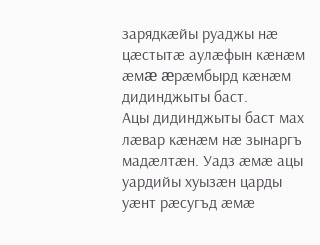зарядкæйы руаджы нæ цæстытæ аулæфын кæнæм æмæ æрæмбырд кæнæм дидинджыты баст.
Ацы дидинджыты баст мах лæвар кæнæм нæ зынаргъ мадæлтæн. Уадз æмæ ацы уардийы хуызæн царды уæнт рæсугъд æмæ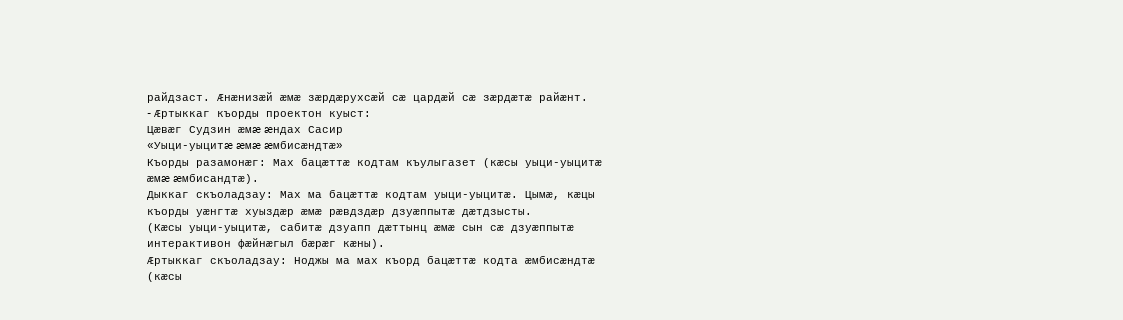райдзаст. Æнæнизæй æмæ зæрдæрухсæй сæ цардæй сæ зæрдæтæ райæнт.
- Æртыккаг къорды проектон куыст:
Цæвæг Судзин æмæ æндах Сасир
«Уыци-уыцитæ æмæ æмбисæндтæ»
Къорды разамонæг: Мах бацæттæ кодтам къулыгазет (кæсы уыци-уыцитæ æмæ æмбисандтæ).
Дыккаг скъоладзау: Мах ма бацæттæ кодтам уыци-уыцитæ. Цымæ, кæцы къорды уæнгтæ хуыздæр æмæ рæвдздæр дзуæппытæ дæтдзысты.
(Кæсы уыци-уыцитæ, сабитæ дзуапп дæттынц æмæ сын сæ дзуæппытæ интерактивон фæйнæгыл бæрæг кæны).
Æртыккаг скъоладзау: Ноджы ма мах къорд бацæттæ кодта æмбисæндтæ (кæсы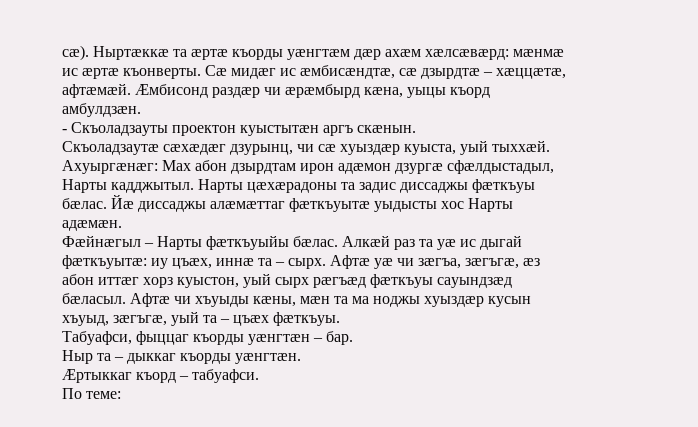сæ). Ныртæккæ та æртæ къорды уæнгтæм дæр ахæм хæлсæвæрд: мæнмæ ис æртæ къонверты. Сæ мидæг ис æмбисæндтæ, сæ дзырдтæ – хæццæтæ, афтæмæй. Æмбисонд раздæр чи æрæмбырд кæна, уыцы къорд амбулдзæн.
- Скъоладзауты проектон куыстытæн аргъ скæнын.
Скъоладзаутæ сæхæдæг дзурынц, чи сæ хуыздæр куыста, уый тыххæй.
Ахуыргæнæг: Мах абон дзырдтам ирон адæмон дзургæ сфæлдыстадыл, Нарты кадджытыл. Нарты цæхæрадоны та задис диссаджы фæткъуы бæлас. Йæ диссаджы алæмæттаг фæткъуытæ уыдысты хос Нарты адæмæн.
Фæйнæгыл – Нарты фæткъуыйы бæлас. Алкæй раз та уæ ис дыгай фæткъуытæ: иу цъæх, иннæ та – сырх. Афтæ уæ чи зæгъа, зæгъгæ, æз абон иттæг хорз куыстон, уый сырх рæгъæд фæткъуы сауындзæд бæласыл. Афтæ чи хъуыды кæны, мæн та ма ноджы хуыздæр кусын хъуыд, зæгъгæ, уый та – цъæх фæткъуы.
Табуафси, фыццаг къорды уæнгтæн – бар.
Ныр та – дыккаг къорды уæнгтæн.
Æртыккаг къорд – табуафси.
По теме: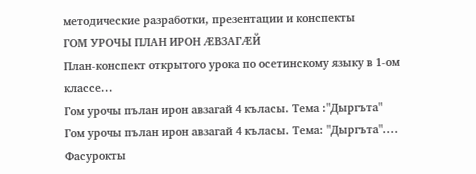методические разработки, презентации и конспекты
ГОМ УРОЧЫ ПЛАН ИРОН ÆВЗАГÆЙ
План-конспект открытого урока по осетинскому языку в 1-ом классе...
Гом урочы пълан ирон авзагай 4 къласы. Тема :"Дыргъта"
Гом урочы пълан ирон авзагай 4 къласы. Тема: "Дыргъта"....
Фасурокты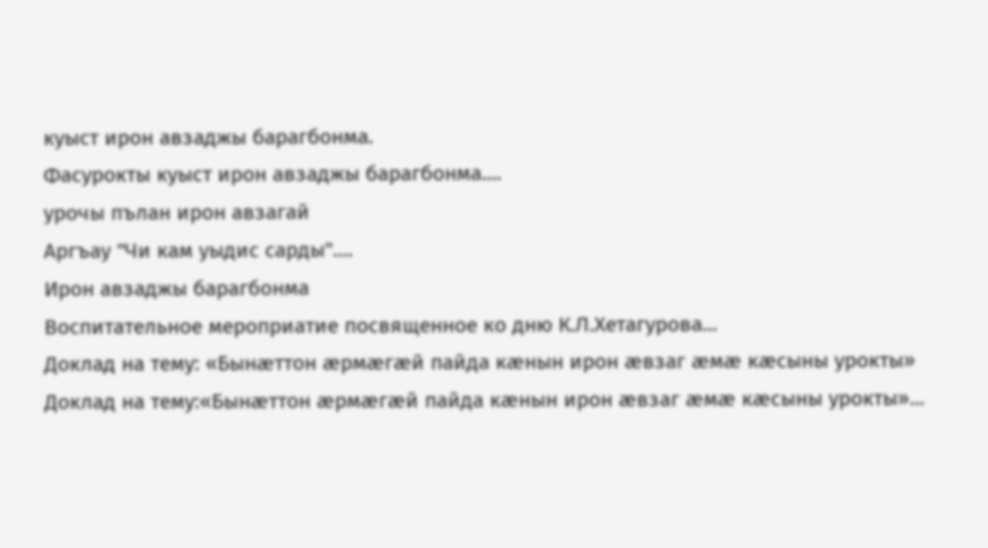куыст ирон авзаджы барагбонма.
Фасурокты куыст ирон авзаджы барагбонма....
урочы пълан ирон авзагай
Аргъау "Чи кам уыдис сарды"....
Ирон авзаджы барагбонма
Воспитательное мероприатие посвященное ко дню К.Л.Хетагурова...
Доклад на тему: «Бынæттон æрмæгæй пайда кæнын ирон æвзаг æмæ кæсыны урокты»
Доклад на тему:«Бынæттон æрмæгæй пайда кæнын ирон æвзаг æмæ кæсыны урокты»...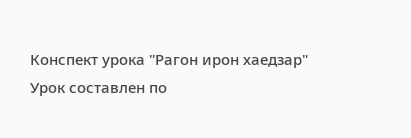Конспект урока "Рагон ирон хаедзар"
Урок составлен по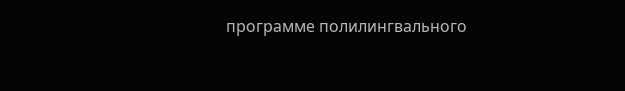программе полилингвального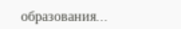образования...